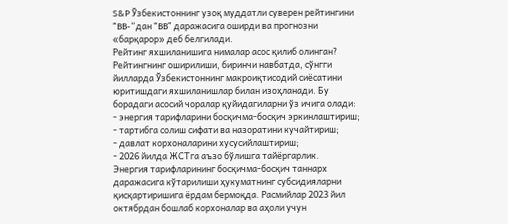S&P Ўзбекистоннинг узоқ муддатли суверен рейтингини “BB-“дан “BB” даражасига оширди ва прогнозни «барқарор» деб белгилади.
Рейтинг яхшиланишига нималар асос қилиб олинган?
Рейтингнинг оширилиши, биринчи навбатда, сўнгги йилларда Ўзбекистоннинг макроиқтисодий сиёсатини юритишдаги яхшиланишлар билан изоҳланади. Бу борадаги асосий чоралар қуйидагиларни ўз ичига олади:
- энергия тарифларини босқичма-босқич эркинлаштириш;
- тартибга солиш сифати ва назоратини кучайтириш;
- давлат корхоналарини хусусийлаштириш;
- 2026 йилда ЖСТга аъзо бўлишга тайёргарлик.
Энергия тарифларининг босқичма-босқич таннарх даражасига кўтарилиши ҳукуматнинг субсидияларни қисқартиришига ёрдам бермоқда. Расмийлар 2023 йил октябрдан бошлаб корхоналар ва аҳоли учун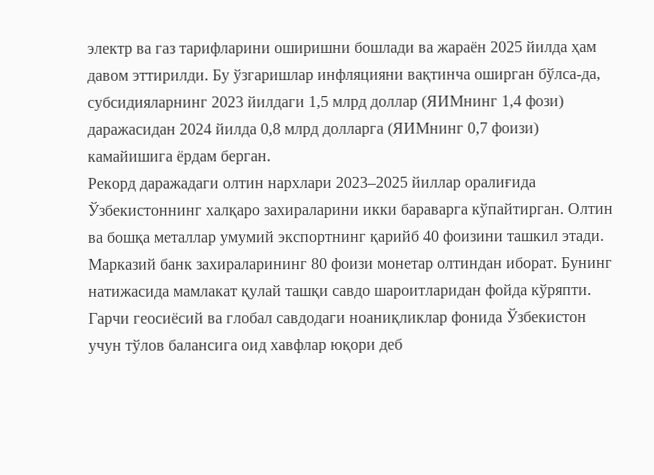электр ва газ тарифларини оширишни бошлади ва жараён 2025 йилда ҳам давом эттирилди. Бу ўзгаришлар инфляцияни вақтинча оширган бўлса-да, субсидияларнинг 2023 йилдаги 1,5 млрд доллар (ЯИМнинг 1,4 фози) даражасидан 2024 йилда 0,8 млрд долларга (ЯИМнинг 0,7 фоизи) камайишига ёрдам берган.
Рекорд даражадаги олтин нархлари 2023–2025 йиллар оралиғида Ўзбекистоннинг халқаро захираларини икки бараварга кўпайтирган. Олтин ва бошқа металлар умумий экспортнинг қарийб 40 фоизини ташкил этади. Марказий банк захираларининг 80 фоизи монетар олтиндан иборат. Бунинг натижасида мамлакат қулай ташқи савдо шароитларидан фойда кўряпти.
Гарчи геосиёсий ва глобал савдодаги ноаниқликлар фонида Ўзбекистон учун тўлов балансига оид хавфлар юқори деб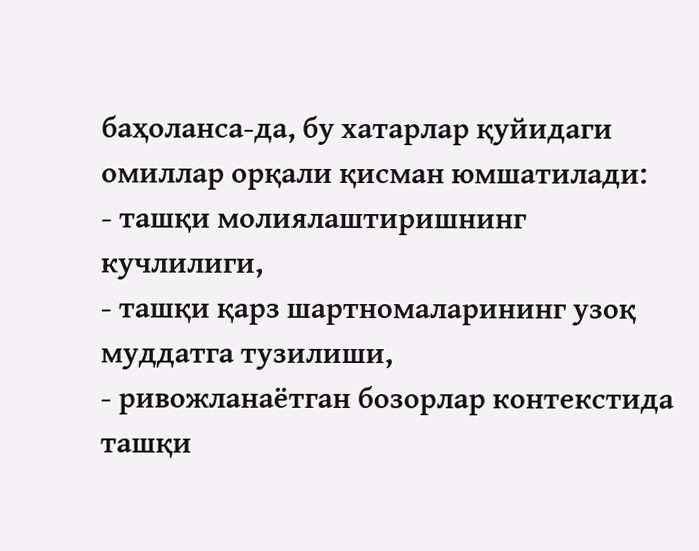баҳоланса-да, бу хатарлар қуйидаги омиллар орқали қисман юмшатилади:
- ташқи молиялаштиришнинг кучлилиги,
- ташқи қарз шартномаларининг узоқ муддатга тузилиши,
- ривожланаётган бозорлар контекстида ташқи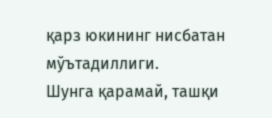қарз юкининг нисбатан мўътадиллиги.
Шунга қарамай, ташқи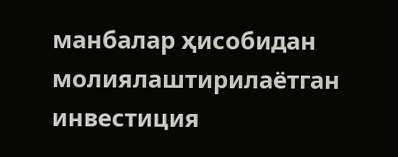манбалар ҳисобидан молиялаштирилаётган инвестиция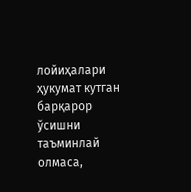лойиҳалари ҳукумат кутган барқарор ўсишни таъминлай олмаса,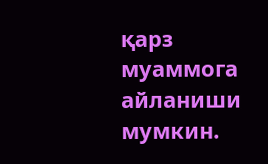қарз муаммога айланиши мумкин.